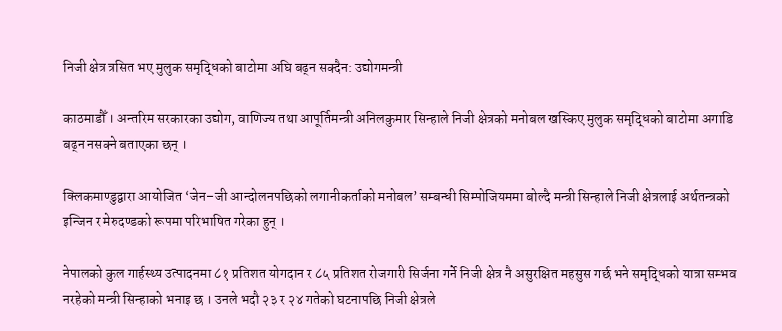निजी क्षेत्र त्रसित भए मुलुक समृद्धिको बाटोमा अघि बढ्न सक्दैन: उद्योगमन्त्री

काठमाडौँ । अन्तरिम सरकारका उद्योग, वाणिज्य तथा आपूर्तिमन्त्री अनिलकुमार सिन्हाले निजी क्षेत्रको मनोबल खस्किए मुलुक समृद्धिको बाटोमा अगाडि बढ्न नसक्ने बताएका छन् ।

क्लिकमाण्डुद्वारा आयोजित ‘जेन–जी आन्दोलनपछिको लगानीकर्ताको मनोबल’ सम्बन्धी सिम्पोजियममा बोल्दै मन्त्री सिन्हाले निजी क्षेत्रलाई अर्थतन्त्रको इन्जिन र मेरुदण्डको रूपमा परिभाषित गरेका हुन् ।

नेपालको कुल गार्हस्थ्य उत्पादनमा ८१ प्रतिशत योगदान र ८५ प्रतिशत रोजगारी सिर्जना गर्ने निजी क्षेत्र नै असुरक्षित महसुस गर्छ भने समृद्धिको यात्रा सम्भव नरहेको मन्त्री सिन्हाको भनाइ छ । उनले भदौ २३ र २४ गतेको घटनापछि निजी क्षेत्रले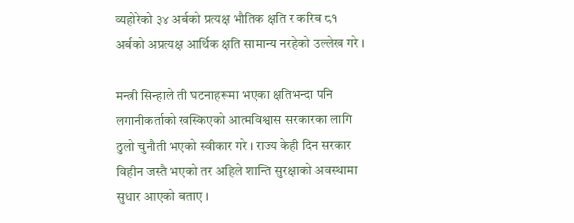व्यहोरेको ३४ अर्बको प्रत्यक्ष भौतिक क्षति र करिब ८१ अर्बको अप्रत्यक्ष आर्थिक क्षति सामान्य नरहेको उल्लेख गरे ।

मन्त्री सिन्हाले ती घटनाहरूमा भएका क्षतिभन्दा पनि लगानीकर्ताको खस्किएको आत्मविश्वास सरकारका लागि ठुलो चुनौती भएको स्वीकार गरे । राज्य केही दिन सरकार विहीन जस्तै भएको तर अहिले शान्ति सुरक्षाको अवस्थामा सुधार आएको बताए ।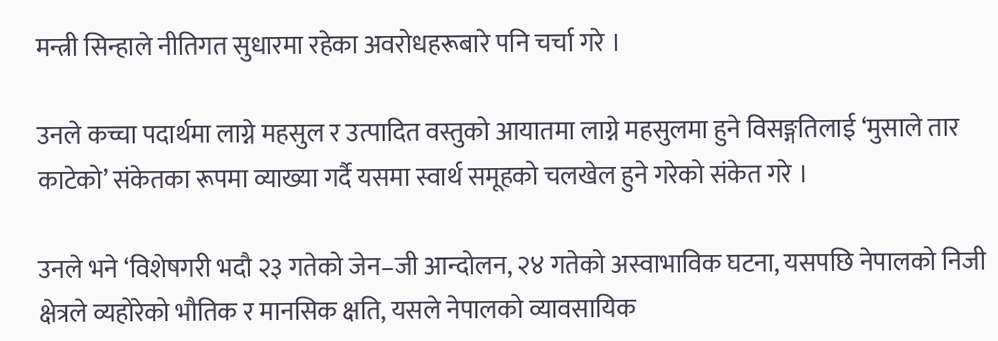मन्त्री सिन्हाले नीतिगत सुधारमा रहेका अवरोधहरूबारे पनि चर्चा गरे ।

उनले कच्चा पदार्थमा लाग्ने महसुल र उत्पादित वस्तुको आयातमा लाग्ने महसुलमा हुने विसङ्गतिलाई ‘मुसाले तार काटेको’ संकेतका रूपमा व्याख्या गर्दै यसमा स्वार्थ समूहको चलखेल हुने गरेको संकेत गरे ।

उनले भने ‘विशेषगरी भदौ २३ गतेको जेन–जी आन्दोलन, २४ गतेको अस्वाभाविक घटना, यसपछि नेपालको निजी क्षेत्रले व्यहोरेको भौतिक र मानसिक क्षति, यसले नेपालको व्यावसायिक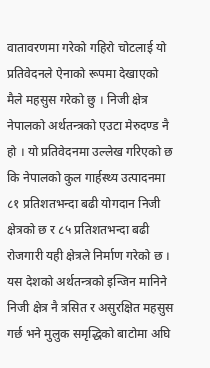वातावरणमा गरेको गहिरो चोटलाई यो प्रतिवेदनले ऐनाको रूपमा देखाएको मैले महसुस गरेको छु । निजी क्षेत्र नेपालको अर्थतन्त्रको एउटा मेरुदण्ड नै हो । यो प्रतिवेदनमा उल्लेख गरिएको छ कि नेपालको कुल गार्हस्थ्य उत्पादनमा ८१ प्रतिशतभन्दा बढी योगदान निजी क्षेत्रको छ र ८५ प्रतिशतभन्दा बढी रोजगारी यही क्षेत्रले निर्माण गरेको छ । यस देशको अर्थतन्त्रको इन्जिन मानिने निजी क्षेत्र नै त्रसित र असुरक्षित महसुस गर्छ भने मुलुक समृद्धिको बाटोमा अघि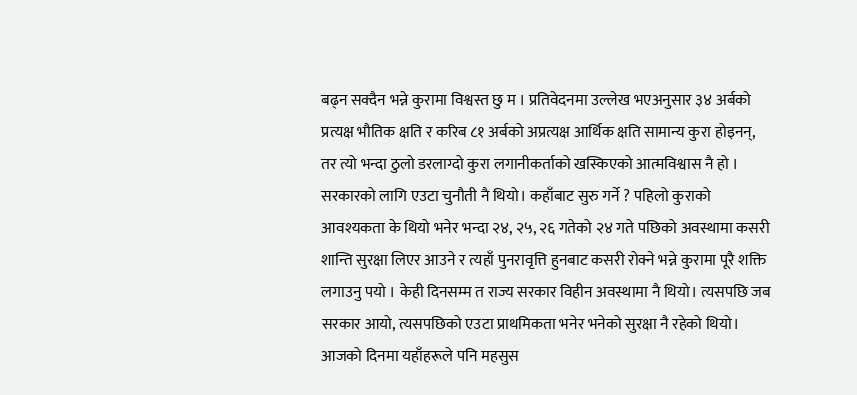बढ्न सक्दैन भन्ने कुरामा विश्वस्त छु म । प्रतिवेदनमा उल्लेख भएअनुसार ३४ अर्बको प्रत्यक्ष भौतिक क्षति र करिब ८१ अर्बको अप्रत्यक्ष आर्थिक क्षति सामान्य कुरा होइनन्, तर त्यो भन्दा ठुलो डरलाग्दो कुरा लगानीकर्ताको खस्किएको आत्मविश्वास नै हो । सरकारको लागि एउटा चुनौती नै थियो। कहाँबाट सुरु गर्ने ? पहिलो कुराको आवश्यकता के थियो भनेर भन्दा २४, २५, २६ गतेको २४ गते पछिको अवस्थामा कसरी शान्ति सुरक्षा लिएर आउने र त्यहाँ पुनरावृत्ति हुनबाट कसरी रोक्ने भन्ने कुरामा पूरै शक्ति लगाउनु पयो । केही दिनसम्म त राज्य सरकार विहीन अवस्थामा नै थियो। त्यसपछि जब सरकार आयो, त्यसपछिको एउटा प्राथमिकता भनेर भनेको सुरक्षा नै रहेको थियो। आजको दिनमा यहाँहरूले पनि महसुस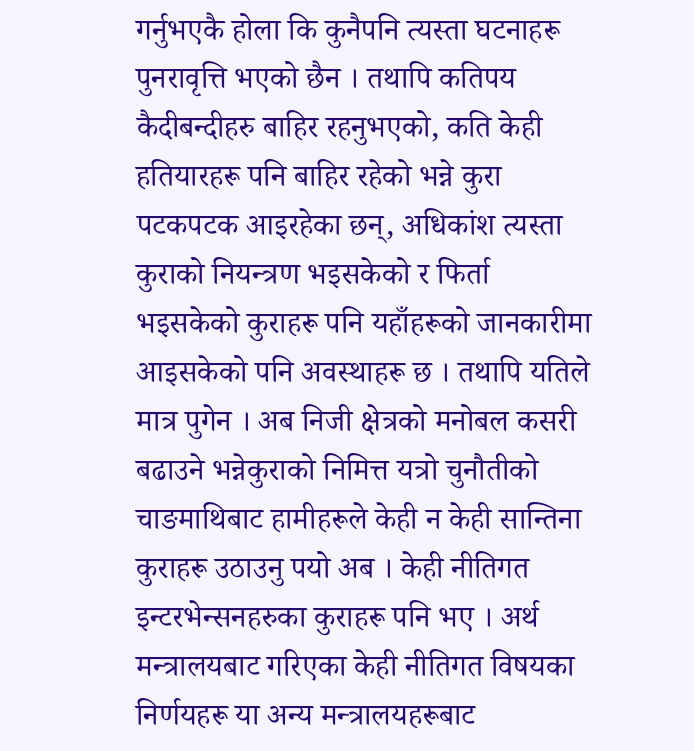गर्नुभएकै होला कि कुनैपनि त्यस्ता घटनाहरू पुनरावृत्ति भएको छैन । तथापि कतिपय कैदीबन्दीहरु बाहिर रहनुभएको, कति केही हतियारहरू पनि बाहिर रहेको भन्ने कुरा पटकपटक आइरहेका छन्, अधिकांश त्यस्ता कुराको नियन्त्रण भइसकेको र फिर्ता भइसकेको कुराहरू पनि यहाँहरूको जानकारीमा आइसकेको पनि अवस्थाहरू छ । तथापि यतिले मात्र पुगेन । अब निजी क्षेत्रको मनोबल कसरी बढाउने भन्नेकुराको निमित्त यत्रो चुनौतीको चाङमाथिबाट हामीहरूले केही न केही सान्तिना कुराहरू उठाउनु पयो अब । केही नीतिगत इन्टरभेन्सनहरुका कुराहरू पनि भए । अर्थ मन्त्रालयबाट गरिएका केही नीतिगत विषयका निर्णयहरू या अन्य मन्त्रालयहरूबाट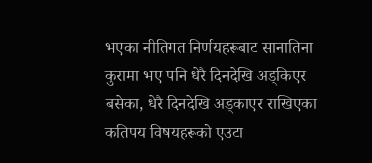भएका नीतिगत निर्णयहरूबाट सानातिना कुरामा भए पनि धेरै दिनदेखि अड्किएर बसेका, धेरै दिनदेखि अड्काएर राखिएका कतिपय विषयहरूको एउटा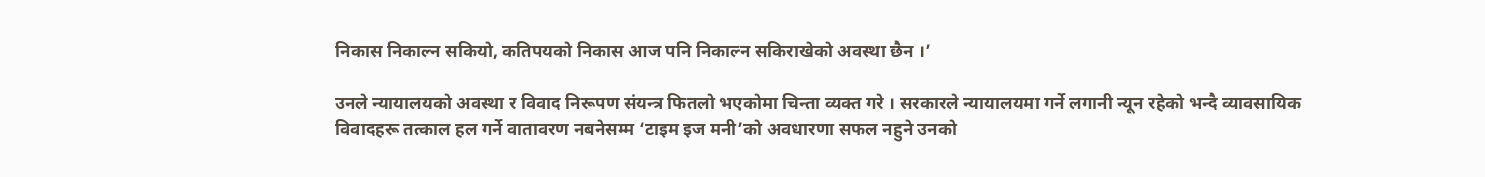निकास निकाल्न सकियो, कतिपयको निकास आज पनि निकाल्न सकिराखेको अवस्था छैन ।’

उनले न्यायालयको अवस्था र विवाद निरूपण संयन्त्र फितलो भएकोमा चिन्ता व्यक्त गरे । सरकारले न्यायालयमा गर्ने लगानी न्यून रहेको भन्दै व्यावसायिक विवादहरू तत्काल हल गर्ने वातावरण नबनेसम्म ‘टाइम इज मनी’को अवधारणा सफल नहुने उनको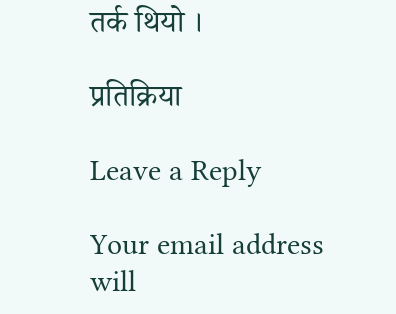तर्क थियो ।

प्रतिक्रिया

Leave a Reply

Your email address will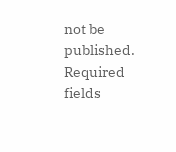not be published. Required fields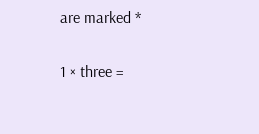are marked *

1 × three =